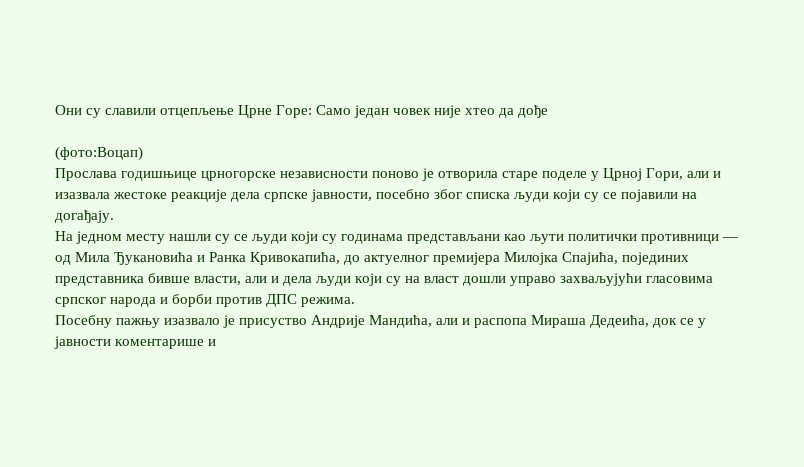Они су славили отцепљење Црне Горе: Само један човек није хтео да дође

(фото:Воцап)
Прослава годишњице црногорске независности поново је отворила старе поделе у Црној Гори, али и изазвала жестоке реакције дела српске јавности, посебно због списка људи који су се појавили на догађају.
На једном месту нашли су се људи који су годинама представљани као љути политички противници — од Мила Ђукановића и Ранка Кривокапића, до актуелног премијера Милојка Спајића, појединих представника бивше власти, али и дела људи који су на власт дошли управо захваљујући гласовима српског народа и борби против ДПС режима.
Посебну пажњу изазвало је присуство Андрије Мандића, али и распопа Мираша Дедеића, док се у јавности коментарише и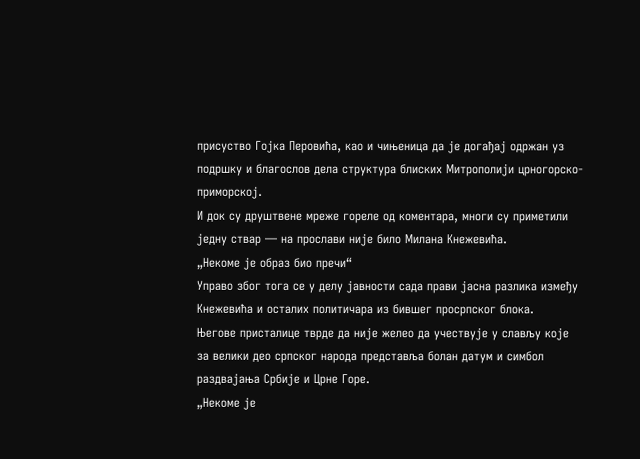присуство Гојка Перовића, као и чињеница да је догађај одржан уз подршку и благослов дела структура блиских Митрополији црногорско-приморској.
И док су друштвене мреже гореле од коментара, многи су приметили једну ствар — на прослави није било Милана Кнежевића.
„Некоме је образ био пречи“
Управо због тога се у делу јавности сада прави јасна разлика између Кнежевића и осталих политичара из бившег просрпског блока.
Његове присталице тврде да није желео да учествује у слављу које за велики део српског народа представља болан датум и симбол раздвајања Србије и Црне Горе.
„Некоме је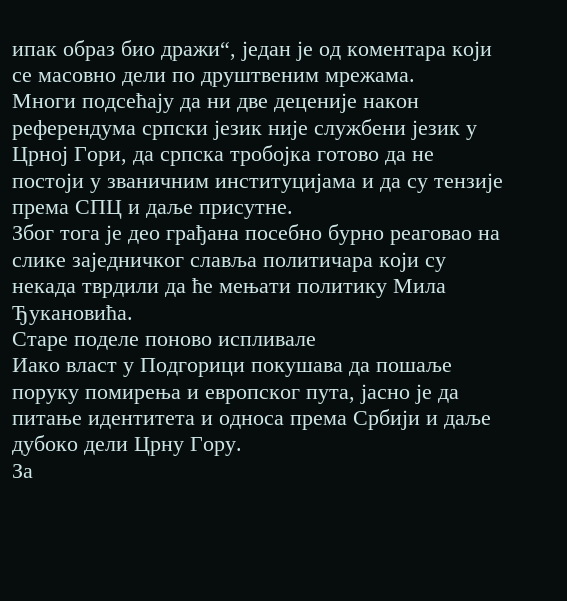ипак образ био дражи“, један је од коментара који се масовно дели по друштвеним мрежама.
Многи подсећају да ни две деценије након референдума српски језик није службени језик у Црној Гори, да српска тробојка готово да не постоји у званичним институцијама и да су тензије према СПЦ и даље присутне.
Због тога је део грађана посебно бурно реаговао на слике заједничког славља политичара који су некада тврдили да ће мењати политику Мила Ђукановића.
Старе поделе поново испливале
Иако власт у Подгорици покушава да пошаље поруку помирења и европског пута, јасно је да питање идентитета и односа према Србији и даље дубоко дели Црну Гору.
За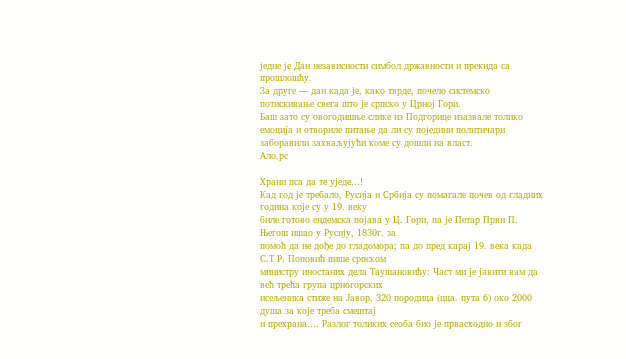једне је Дан независности симбол државности и прекида са прошлошћу.
За друге — дан када је, како тврде, почело системско потискивање свега што је српско у Црној Гори.
Баш зато су овогодишње слике из Подгорице изазвале толико емоција и отвориле питање да ли су поједини политичари заборавили захваљујући коме су дошли на власт.
Ало.рс

Храни пса да те уједе…!
Кад год је требало, Русија и Србија су помагале почев од гладних година које су у 19. веку
биле готово ендемска појава у Ц. Гори, па је Петар Први П. Његош ишао у Русију, 1830г. за
помоћ да не дође до гладомора; па до пред карај 19. века када С.Т Р. Поповић пише српском
министру иностаних дела Таушановићу: Част ми је јавити вам да већ трећа група црногорских
исељеника стиже на Јавор, 320 породица (цца. пута 6) око 2000 душа за које треба смештај
и прехрана…. Разлог толиких сеоба био је првасходно и због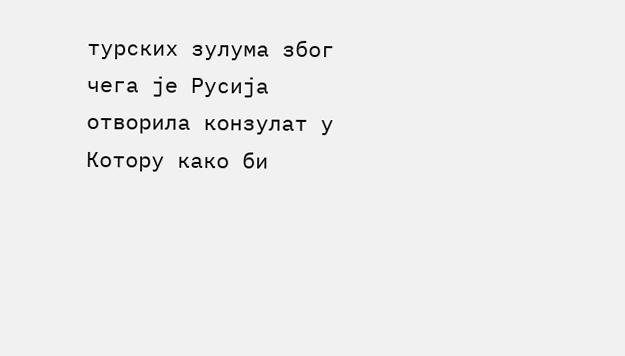турских зулума због чега је Русија
отворила конзулат у Котору како би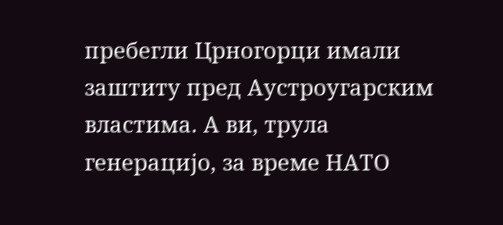пребегли Црногорци имали заштиту пред Аустроугарским
властима. А ви, трула генерацијо, за време НАТО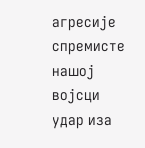агресије спремисте нашој војсци удар иза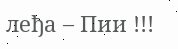леђа – Пии !!!